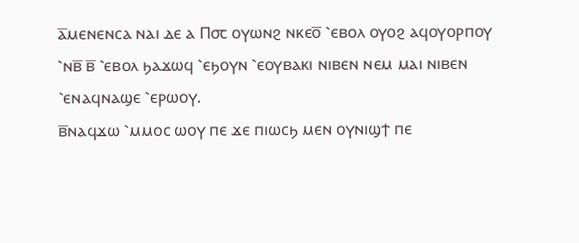ⲁ̅ⲙⲉⲛⲉⲛⲥⲁ ⲛⲁⲓ ⲇⲉ ⲁ Ⲡ⳪ ⲟⲩⲱⲛϩ ⲛⲕⲉⲟ̅ ⳿ⲉⲃⲟⲗ ⲟⲩⲟϩ ⲁϥⲟⲩⲟⲣⲡⲟⲩ ⳿ⲛⲃ̅ ⲃ̅ ⳿ⲉⲃⲟⲗ ϧⲁϫⲱϥ ⳿ⲉϧⲟⲩⲛ ⳿ⲉⲟⲩⲃⲁⲕⲓ ⲛⲓⲃⲉⲛ ⲛⲉⲙ ⲙⲁⲓ ⲛⲓⲃⲉⲛ ⳿ⲉⲛⲁϥⲛⲁϣⲉ ⳿ⲉⲣⲱⲟⲩ.
ⲃ̅ⲛⲁϥϫⲱ ⳿ⲙⲙⲟⲥ ⲱⲟⲩ ⲡⲉ ϫⲉ ⲡⲓⲱⲥϧ ⲙⲉⲛ ⲟⲩⲛⲓϣϯ ⲡⲉ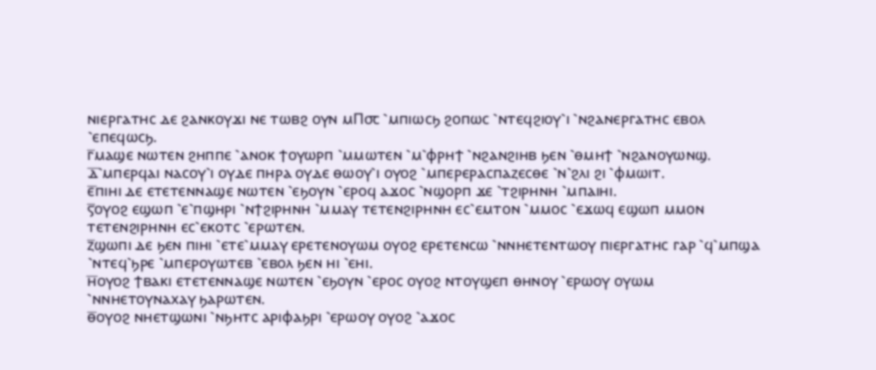ⲛⲓⲉⲣⲅⲁⲧⲏⲥ ⲇⲉ ϩⲁⲛⲕⲟⲩϫⲓ ⲛⲉ ⲧⲱⲃϩ ⲟⲩⲛ ⲙⲠ⳪ ⳿ⲙⲡⲓⲱⲥϧ ϩⲟⲡⲱⲥ ⳿ⲛⲧⲉϥϩⲓⲟⲩ⳿ⲓ ⳿ⲛϩⲁⲛⲉⲣⲅⲁⲧⲏⲥ ⲉⲃⲟⲗ ⳿ⲉⲡⲉϥⲱⲥϧ.
ⲅ̅ⲙⲁϣⲉ ⲛⲱⲧⲉⲛ ϩⲏⲡⲡⲉ ⳿ⲁⲛⲟⲕ ϯⲟⲩⲱⲣⲡ ⳿ⲙⲙⲱⲧⲉⲛ ⳿ⲙ⳿ⲫⲣⲏϯ ⳿ⲛϩⲁⲛϩⲓⲏⲃ ϧⲉⲛ ⳿ⲑⲙⲏϯ ⳿ⲛϩⲁⲛⲟⲩⲱⲛϣ.
ⲇ̅⳿ⲙⲡⲉⲣϥⲁⲓ ⲛⲁⲥⲟⲩ⳿ⲓ ⲟⲩⲇⲉ ⲡⲏⲣⲁ ⲟⲩⲇⲉ ⲑⲱⲟⲩ⳿ⲓ ⲟⲩⲟϩ ⳿ⲙⲡⲉⲣⲉⲣⲁⲥⲡⲁⲍⲉⲥⲑⲉ ⳿ⲛ⳿ϩⲗⲓ ϩⲓ ⳿ⲫⲙⲱⲓⲧ.
ⲉ̅ⲡⲓⲏⲓ ⲇⲉ ⲉⲧⲉⲧⲉⲛⲛⲁϣⲉ ⲛⲱⲧⲉⲛ ⳿ⲉϧⲟⲩⲛ ⳿ⲉⲣⲟϥ ⲁϫⲟⲥ ⳿ⲛϣⲟⲣⲡ ϫⲉ ⳿ⲧϩⲓⲣⲏⲛⲏ ⳿ⲙⲡⲁⲓⲏⲓ.
ⲋ̅ⲟⲩⲟϩ ⲉϣⲱⲡ ⳿ⲉ⳿ⲡϣⲏⲣⲓ ⳿ⲛϯϩⲓⲣⲏⲛⲏ ⳿ⲙⲙⲁⲩ ⲧⲉⲧⲉⲛϩⲓⲣⲏⲛⲏ ⲉⲥ⳿ⲉⲙⲧⲟⲛ ⳿ⲙⲙⲟⲥ ⳿ⲉϫⲱϥ ⲉϣⲱⲡ ⲙⲙⲟⲛ ⲧⲉⲧⲉⲛϩⲓⲣⲏⲛⲏ ⲉⲥ⳿ⲉⲕⲟⲧⲥ ⳿ⲉⲣⲱⲧⲉⲛ.
ⲍ̅ϣⲱⲡⲓ ⲇⲉ ϧⲉⲛ ⲡⲓⲏⲓ ⳿ⲉⲧⲉ⳿ⲙⲙⲁⲩ ⲉⲣⲉⲧⲉⲛⲟⲩⲱⲙ ⲟⲩⲟϩ ⲉⲣⲉⲧⲉⲛⲥⲱ ⳿ⲛⲛⲏⲉⲧⲉⲛⲧⲱⲟⲩ ⲡⲓⲉⲣⲅⲁⲧⲏⲥ ⲅⲁⲣ ⳿ϥ⳿ⲙⲡϣⲁ ⳿ⲛⲧⲉϥ⳿ϧⲣⲉ ⳿ⲙⲡⲉⲣⲟⲩⲱⲧⲉⲃ ⳿ⲉⲃⲟⲗ ϧⲉⲛ ⲏⲓ ⳿ⲉⲏⲓ.
ⲏ̅ⲟⲩⲟϩ ϯⲃⲁⲕⲓ ⲉⲧⲉⲧⲉⲛⲛⲁϣⲉ ⲛⲱⲧⲉⲛ ⳿ⲉϧⲟⲩⲛ ⳿ⲉⲣⲟⲥ ⲟⲩⲟϩ ⲛⲧⲟⲩϣⲉⲡ ⲑⲏⲛⲟⲩ ⳿ⲉⲣⲱⲟⲩ ⲟⲩⲱⲙ ⳿ⲛⲛⲏⲉⲧⲟⲩⲛⲁⲭⲁⲩ ϧⲁⲣⲱⲧⲉⲛ.
ⲑ̅ⲟⲩⲟϩ ⲛⲏⲉⲧϣⲱⲛⲓ ⳿ⲛϧⲏⲧⲥ ⲁⲣⲓⲫⲁϧⲣⲓ ⳿ⲉⲣⲱⲟⲩ ⲟⲩⲟϩ ⳿ⲁϫⲟⲥ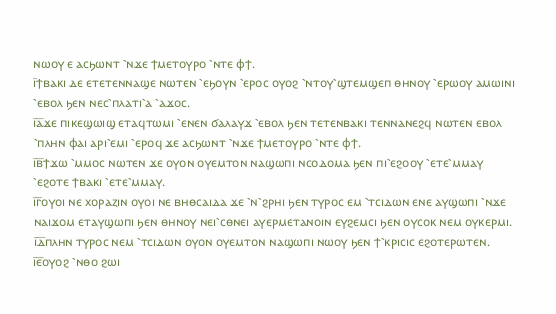ⲛⲱⲟⲩ ⲉ ⲁⲥϧⲱⲛⲧ ⳿ⲛϫⲉ ϯⲙⲉⲧⲟⲩⲣⲟ ⳿ⲛⲧⲉ ⲫϯ.
ⲓ̅ϯⲃⲁⲕⲓ ⲇⲉ ⲉⲧⲉⲧⲉⲛⲛⲁϣⲉ ⲛⲱⲧⲉⲛ ⳿ⲉϧⲟⲩⲛ ⳿ⲉⲣⲟⲥ ⲟⲩⲟϩ ⳿ⲛⲧⲟⲩ⳿ϣⲧⲉⲙϣⲉⲡ ⲑⲏⲛⲟⲩ ⳿ⲉⲣⲱⲟⲩ ⲁⲙⲱⲓⲛⲓ ⳿ⲉⲃⲟⲗ ϧⲉⲛ ⲛⲉⲥ⳿ⲡⲗⲁⲧⲓ⳿ⲁ ⳿ⲁϫⲟⲥ.
ⲓ̅ⲁ̅ϫⲉ ⲡⲓⲕⲉϣⲱⲓϣ ⲉⲧⲁϥⲧⲱⲙⲓ ⳿ⲉⲛⲉⲛ ϭⲁⲗⲁⲩϫ ⳿ⲉⲃⲟⲗ ϧⲉⲛ ⲧⲉⲧⲉⲛⲃⲁⲕⲓ ⲧⲉⲛⲛⲁⲛⲉϩϥ ⲛⲱⲧⲉⲛ ⲉⲃⲟⲗ ⳿ⲡⲗⲏⲛ ⲫⲁⲓ ⲁⲣⲓ⳿ⲉⲙⲓ ⳿ⲉⲣⲟϥ ϫⲉ ⲁⲥϧⲱⲛⲧ ⳿ⲛϫⲉ ϯⲙⲉⲧⲟⲩⲣⲟ ⳿ⲛⲧⲉ ⲫϯ.
ⲓ̅ⲃ̅ϯϫⲱ ⳿ⲙⲙⲟⲥ ⲛⲱⲧⲉⲛ ϫⲉ ⲟⲩⲟⲛ ⲟⲩⲉⲙⲧⲟⲛ ⲛⲁϣⲱⲡⲓ ⲛⲥⲟⲇⲟⲙⲁ ϧⲉⲛ ⲡⲓ⳿ⲉϩⲟⲟⲩ ⳿ⲉⲧⲉ⳿ⲙⲙⲁⲩ ⳿ⲉϩⲟⲧⲉ ϯⲃⲁⲕⲓ ⳿ⲉⲧⲉ⳿ⲙⲙⲁⲩ.
ⲓ̅ⲅ̅ⲟⲩⲟⲓ ⲛⲉ ⲭⲟⲣⲁⲍⲓⲛ ⲟⲩⲟⲓ ⲛⲉ ⲃⲏⲑⲥⲁⲓⲇⲁ ϫⲉ ⳿ⲛ⳿ϩⲣⲏⲓ ϧⲉⲛ ⲧⲩⲣⲟⲥ ⲉⲙ ⳿ⲧⲥⲓⲇⲱⲛ ⲉⲛⲉ ⲁⲩϣⲱⲡⲓ ⳿ⲛϫⲉ ⲛⲁⲓϫⲟⲙ ⲉⲧⲁⲩϣⲱⲡⲓ ϧⲉⲛ ⲑⲏⲛⲟⲩ ⲛⲉⲓ⳿ⲥⲑⲛⲉⲓ ⲁⲩⲉⲣⲙⲉⲧⲁⲛⲟⲓⲛ ⲉⲩϩⲉⲙⲥⲓ ϧⲉⲛ ⲟⲩⲥⲟⲕ ⲛⲉⲙ ⲟⲩⲕⲉⲣⲙⲓ.
ⲓ̅ⲇ̅ⲡⲗⲏⲛ ⲧⲩⲣⲟⲥ ⲛⲉⲙ ⳿ⲧⲥⲓⲇⲱⲛ ⲟⲩⲟⲛ ⲟⲩⲉⲙⲧⲟⲛ ⲛⲁϣⲱⲡⲓ ⲛⲱⲟⲩ ϧⲉⲛ ϯ⳿ⲕⲣⲓⲥⲓⲥ ⲉϩⲟⲧⲉⲣⲱⲧⲉⲛ.
ⲓ̅ⲉ̅ⲟⲩⲟϩ ⳿ⲛⲑⲟ ϩⲱⲓ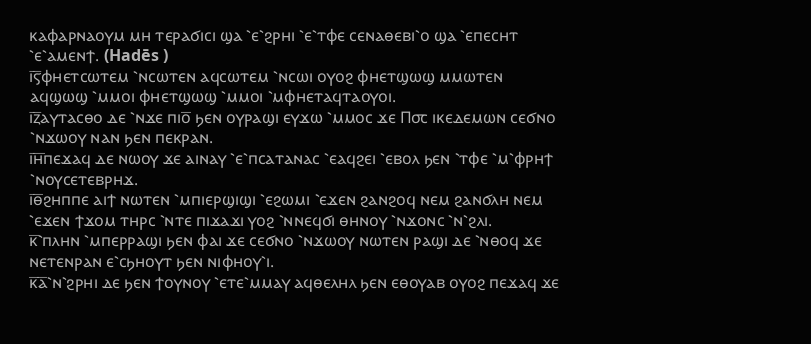ⲕⲁⲫⲁⲣⲛⲁⲟⲩⲙ ⲙⲏ ⲧⲉⲣⲁϭⲓⲥⲓ ϣⲁ ⳿ⲉ⳿ϩⲣⲏⲓ ⳿ⲉ⳿ⲧⲫⲉ ⲥⲉⲛⲁⲑⲉⲃⲓ⳿ⲟ ϣⲁ ⳿ⲉⲡⲉⲥⲏⲧ ⳿ⲉ⳿ⲁⲙⲉⲛϯ. (Hadēs )
ⲓ̅ⲋ̅ⲫⲏⲉⲧⲥⲱⲧⲉⲙ ⳿ⲛⲥⲱⲧⲉⲛ ⲁϥⲥⲱⲧⲉⲙ ⳿ⲛⲥⲱⲓ ⲟⲩⲟϩ ⲫⲏⲉⲧϣⲱϣ ⲙⲙⲱⲧⲉⲛ ⲁϥϣⲱϣ ⳿ⲙⲙⲟⲓ ⲫⲏⲉⲧϣⲱϣ ⳿ⲙⲙⲟⲓ ⳿ⲙⲫⲏⲉⲧⲁϥⲧⲁⲟⲩⲟⲓ.
ⲓ̅ⲍ̅ⲁⲩⲧⲁⲥⲑⲟ ⲇⲉ ⳿ⲛϫⲉ ⲡⲓⲟ̅ ϧⲉⲛ ⲟⲩⲣⲁϣⲓ ⲉⲩϫⲱ ⳿ⲙⲙⲟⲥ ϫⲉ Ⲡ⳪ ⲓⲕⲉⲇⲉⲙⲱⲛ ⲥⲉϭⲛⲟ ⳿ⲛϫⲱⲟⲩ ⲛⲁⲛ ϧⲉⲛ ⲡⲉⲕⲣⲁⲛ.
ⲓ̅ⲏ̅ⲡⲉϫⲁϥ ⲇⲉ ⲛⲱⲟⲩ ϫⲉ ⲁⲓⲛⲁⲩ ⳿ⲉ⳿ⲡⲥⲁⲧⲁⲛⲁⲥ ⳿ⲉⲁϥϩⲉⲓ ⳿ⲉⲃⲟⲗ ϧⲉⲛ ⳿ⲧⲫⲉ ⳿ⲙ⳿ⲫⲣⲏϯ ⳿ⲛⲟⲩⲥⲉⲧⲉⲃⲣⲏϫ.
ⲓ̅ⲑ̅ϩⲏⲡⲡⲉ ⲁⲓϯ ⲛⲱⲧⲉⲛ ⳿ⲙⲡⲓⲉⲣϣⲓϣⲓ ⳿ⲉϩⲱⲙⲓ ⳿ⲉϫⲉⲛ ϩⲁⲛϩⲟϥ ⲛⲉⲙ ϩⲁⲛϭⲗⲏ ⲛⲉⲙ ⳿ⲉϫⲉⲛ ϯϫⲟⲙ ⲧⲏⲣⲥ ⳿ⲛⲧⲉ ⲡⲓϫⲁϫⲓ ⲩⲟϩ ⳿ⲛⲛⲉϥϭⲓ ⲑⲏⲛⲟⲩ ⳿ⲛϫⲟⲛⲥ ⳿ⲛ⳿ϩⲗⲓ.
ⲕ̅⳿ⲡⲗⲏⲛ ⳿ⲙⲡⲉⲣⲣⲁϣⲓ ϧⲉⲛ ⲫⲁⲓ ϫⲉ ⲥⲉϭⲛⲟ ⳿ⲛϫⲱⲟⲩ ⲛⲱⲧⲉⲛ ⲣⲁϣⲓ ⲇⲉ ⳿ⲛⲑⲟϥ ϫⲉ ⲛⲉⲧⲉⲛⲣⲁⲛ ⲉ⳿ⲥϧⲏⲟⲩⲧ ϧⲉⲛ ⲛⲓⲫⲏⲟⲩ⳿ⲓ.
ⲕ̅ⲁ̅⳿ⲛ⳿ϩⲣⲏⲓ ⲇⲉ ϧⲉⲛ ϯⲟⲩⲛⲟⲩ ⳿ⲉⲧⲉ⳿ⲙⲙⲁⲩ ⲁϥⲑⲉⲗⲏⲗ ϧⲉⲛ ⲉⲑⲟⲩⲁⲃ ⲟⲩⲟϩ ⲡⲉϫⲁϥ ϫⲉ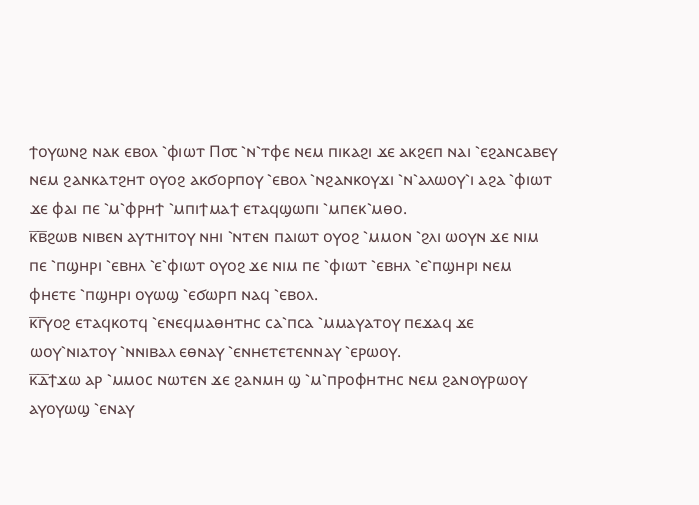ϯⲟⲩⲱⲛϩ ⲛⲁⲕ ⲉⲃⲟⲗ ⳿ⲫⲓⲱⲧ Ⲡ⳪ ⳿ⲛ⳿ⲧⲫⲉ ⲛⲉⲙ ⲡⲓⲕⲁϩⲓ ϫⲉ ⲁⲕϩⲉⲡ ⲛⲁⲓ ⳿ⲉϩⲁⲛⲥⲁⲃⲉⲩ ⲛⲉⲙ ϩⲁⲛⲕⲁⲧϩⲏⲧ ⲟⲩⲟϩ ⲁⲕϭⲟⲣⲡⲟⲩ ⳿ⲉⲃⲟⲗ ⳿ⲛϩⲁⲛⲕⲟⲩϫⲓ ⳿ⲛ⳿ⲁⲗⲱⲟⲩ⳿ⲓ ⲁϩⲁ ⳿ⲫⲓⲱⲧ ϫⲉ ⲫⲁⲓ ⲡⲉ ⳿ⲙ⳿ⲫⲣⲏϯ ⳿ⲙⲡⲓϯⲙⲁϯ ⲉⲧⲁϥϣⲱⲡⲓ ⳿ⲙⲡⲉⲕ⳿ⲙⲑⲟ.
ⲕ̅ⲃ̅ϩⲱⲃ ⲛⲓⲃⲉⲛ ⲁⲩⲧⲏⲓⲧⲟⲩ ⲛⲏⲓ ⳿ⲛⲧⲉⲛ ⲡⲁⲓⲱⲧ ⲟⲩⲟϩ ⳿ⲙⲙⲟⲛ ⳿ϩⲗⲓ ⲱⲟⲩⲛ ϫⲉ ⲛⲓⲙ ⲡⲉ ⳿ⲡϣⲏⲣⲓ ⳿ⲉⲃⲏⲗ ⳿ⲉ⳿ⲫⲓⲱⲧ ⲟⲩⲟϩ ϫⲉ ⲛⲓⲙ ⲡⲉ ⳿ⲫⲓⲱⲧ ⳿ⲉⲃⲏⲗ ⳿ⲉ⳿ⲡϣⲏⲣⲓ ⲛⲉⲙ ⲫⲏⲉⲧⲉ ⳿ⲡϣⲏⲣⲓ ⲟⲩⲱϣ ⳿ⲉϭⲱⲣⲡ ⲛⲁϥ ⳿ⲉⲃⲟⲗ.
ⲕ̅ⲅ̅ⲩⲟϩ ⲉⲧⲁϥⲕⲟⲧϥ ⳿ⲉⲛⲉϥⲙⲁⲑⲏⲧⲏⲥ ⲥⲁ⳿ⲡⲥⲁ ⳿ⲙⲙⲁⲩⲁⲧⲟⲩ ⲡⲉϫⲁϥ ϫⲉ ⲱⲟⲩ⳿ⲛⲓⲁⲧⲟⲩ ⳿ⲛⲛⲓⲃⲁⲗ ⲉⲑⲛⲁⲩ ⳿ⲉⲛⲏⲉⲧⲉⲧⲉⲛⲛⲁⲩ ⳿ⲉⲣⲱⲟⲩ.
ⲕ̅ⲇ̅ϯϫⲱ ⲁⲣ ⳿ⲙⲙⲟⲥ ⲛⲱⲧⲉⲛ ϫⲉ ϩⲁⲛⲙⲏ ϣ ⳿ⲙ⳿ⲡⲣⲟⲫⲏⲧⲏⲥ ⲛⲉⲙ ϩⲁⲛⲟⲩⲣⲱⲟⲩ ⲁⲩⲟⲩⲱϣ ⳿ⲉⲛⲁⲩ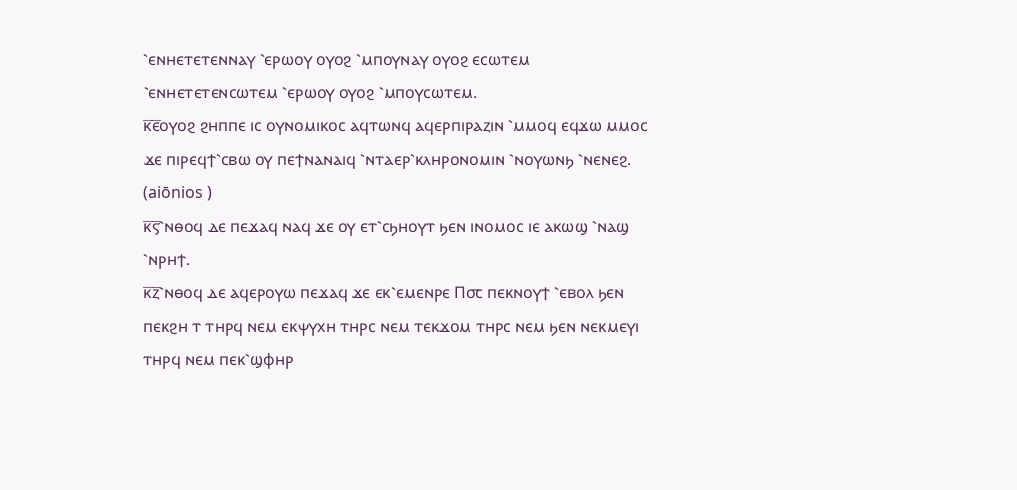⳿ⲉⲛⲏⲉⲧⲉⲧⲉⲛⲛⲁⲩ ⳿ⲉⲣⲱⲟⲩ ⲟⲩⲟϩ ⳿ⲙⲡⲟⲩⲛⲁⲩ ⲟⲩⲟϩ ⲉⲥⲱⲧⲉⲙ ⳿ⲉⲛⲏⲉⲧⲉⲧⲉⲛⲥⲱⲧⲉⲙ ⳿ⲉⲣⲱⲟⲩ ⲟⲩⲟϩ ⳿ⲙⲡⲟⲩⲥⲱⲧⲉⲙ.
ⲕ̅ⲉ̅ⲟⲩⲟϩ ϩⲏⲡⲡⲉ ⲓⲥ ⲟⲩⲛⲟⲙⲓⲕⲟⲥ ⲁϥⲧⲱⲛϥ ⲁϥⲉⲣⲡⲓⲣⲁⲍⲓⲛ ⳿ⲙⲙⲟϥ ⲉϥϫⲱ ⲙⲙⲟⲥ ϫⲉ ⲡⲓⲣⲉϥϯ⳿ⲥⲃⲱ ⲟⲩ ⲡⲉϯⲛⲁⲛⲁⲓϥ ⳿ⲛⲧⲁⲉⲣ⳿ⲕⲗⲏⲣⲟⲛⲟⲙⲓⲛ ⳿ⲛⲟⲩⲱⲛϧ ⳿ⲛⲉⲛⲉϩ. (aiōnios )
ⲕ̅ⲋ̅⳿ⲛⲑⲟϥ ⲇⲉ ⲡⲉϫⲁϥ ⲛⲁϥ ϫⲉ ⲟⲩ ⲉⲧ⳿ⲥϧⲏⲟⲩⲧ ϧⲉⲛ ⲓⲛⲟⲙⲟⲥ ⲓⲉ ⲁⲕⲱϣ ⳿ⲛⲁϣ ⳿ⲛⲣⲏϯ.
ⲕ̅ⲍ̅⳿ⲛⲑⲟϥ ⲇⲉ ⲁϥⲉⲣⲟⲩⲱ ⲡⲉϫⲁϥ ϫⲉ ⲉⲕ⳿ⲉⲙⲉⲛⲣⲉ Ⲡ⳪ ⲡⲉⲕⲛⲟⲩϯ ⳿ⲉⲃⲟⲗ ϧⲉⲛ ⲡⲉⲕϩⲏ ⲧ ⲧⲏⲣϥ ⲛⲉⲙ ⲉⲕⲯⲩⲭⲏ ⲧⲏⲣⲥ ⲛⲉⲙ ⲧⲉⲕϫⲟⲙ ⲧⲏⲣⲥ ⲛⲉⲙ ϧⲉⲛ ⲛⲉⲕⲙⲉⲩⲓ ⲧⲏⲣϥ ⲛⲉⲙ ⲡⲉⲕ⳿ϣⲫⲏⲣ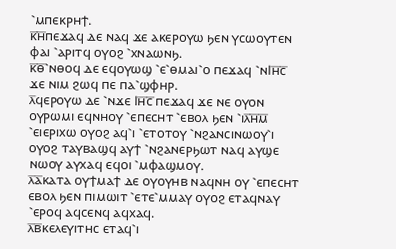⳿ⲙⲡⲉⲕⲣⲏϯ.
ⲕ̅ⲏ̅ⲡⲉϫⲁϥ ⲇⲉ ⲛⲁϥ ϫⲉ ⲁⲕⲉⲣⲟⲩⲱ ϧⲉⲛ ⲩⲥⲱⲟⲩⲧⲉⲛ ⲫⲁⲓ ⳿ⲁⲣⲓⲧϥ ⲟⲩⲟϩ ⳿ⲭⲛⲁⲱⲛϧ.
ⲕ̅ⲑ̅⳿ⲛⲑⲟϥ ⲇⲉ ⲉϥⲟⲩⲱϣ ⳿ⲉ⳿ⲑⲙⲁⲓ⳿ⲟ ⲡⲉϫⲁϥ ⳿ⲛⲒⲏ̅ⲥ̅ ϫⲉ ⲛⲓⲙ ϩⲱϥ ⲡⲉ ⲡⲁ⳿ϣⲫⲏⲣ.
ⲗ̅ϥⲉⲣⲟⲩⲱ ⲇⲉ ⳿ⲛϫⲉ Ⲓⲏ̅ⲥ̅ ⲡⲉϫⲁϥ ϫⲉ ⲛⲉ ⲟⲩⲟⲛ ⲟⲩⲣⲱⲙⲓ ⲉϥⲛⲏⲟⲩ ⳿ⲉⲡⲉⲥⲏⲧ ⳿ⲉⲃⲟⲗ ϧⲉⲛ ⳿ⲓⲗ̅ⲏ̅ⲙ̅ ⳿ⲉⲓⲉⲣⲓⲭⲱ ⲟⲩⲟϩ ⲁϥ⳿ⲓ ⳿ⲉⲧⲟⲧⲟⲩ ⳿ⲛϩⲁⲛⲥⲓⲛⲱⲟⲩ⳿ⲓ ⲟⲩⲟϩ ⲧⲁⲩⲃⲁϣϥ ⲁⲩϯ ⳿ⲛϩⲁⲛⲉⲣϧⲱⲧ ⲛⲁϥ ⲁⲩϣⲉ ⲛⲱⲟⲩ ⲁⲩⲭⲁϥ ⲉϥⲟⲓ ⳿ⲙⲫⲁϣⲙⲟⲩ.
ⲗ̅ⲁ̅ⲕⲁⲧⲁ ⲟⲩϯⲙⲁϯ ⲇⲉ ⲟⲩⲟⲩⲏⲃ ⲛⲁϥⲛⲏ ⲟⲩ ⳿ⲉⲡⲉⲥⲏⲧ ⲉⲃⲟⲗ ϧⲉⲛ ⲡⲓⲙⲱⲓⲧ ⳿ⲉⲧⲉ⳿ⲙⲙⲁⲩ ⲟⲩⲟϩ ⲉⲧⲁϥⲛⲁⲩ ⳿ⲉⲣⲟϥ ⲁϥⲥⲉⲛϥ ⲁϥⲭⲁϥ.
ⲗ̅ⲃ̅ⲕⲉⲗⲉⲩⲓⲧⲏⲥ ⲉⲧⲁϥ⳿ⲓ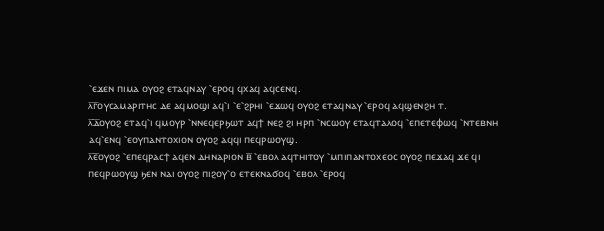⳿ⲉϫⲉⲛ ⲡⲓⲙⲁ ⲟⲩⲟϩ ⲉⲧⲁϥⲛⲁⲩ ⳿ⲉⲣⲟϥ ϥⲭⲁϥ ⲁϥⲥⲉⲛϥ.
ⲗ̅ⲅ̅ⲟⲩⲥⲁⲙⲁⲣⲓⲧⲏⲥ ⲇⲉ ⲁϥⲙⲟϣⲓ ⲁϥ⳿ⲓ ⳿ⲉ⳿ϩⲣⲏⲓ ⳿ⲉϫⲱϥ ⲟⲩⲟϩ ⲉⲧⲁϥⲛⲁⲩ ⳿ⲉⲣⲟϥ ⲁϥϣⲉⲛϩⲏ ⲧ.
ⲗ̅ⲇ̅ⲟⲩⲟϩ ⲉⲧⲁϥ⳿ⲓ ϥⲙⲟⲩⲣ ⳿ⲛⲛⲉϥⲉⲣϧⲱⲧ ⲁϥϯ ⲛⲉϩ ϩⲓ ⲏⲣⲡ ⳿ⲛⲥⲱⲟⲩ ⲉⲧⲁϥⲧⲁⲗⲟϥ ⳿ⲉⲡⲉⲧⲉⲫⲱϥ ⳿ⲛⲧⲉⲃⲛⲏ ⲁϥ⳿ⲉⲛϥ ⳿ⲉⲟⲩⲡⲁⲛⲧⲟⲭⲓⲟⲛ ⲟⲩⲟϩ ⲁϥϥⲓ ⲡⲉϥⲣⲱⲟⲩϣ.
ⲗ̅ⲉ̅ⲟⲩⲟϩ ⳿ⲉⲡⲉϥⲣⲁⲥϯ ⲁϥⲉⲛ ⲇⲏⲛⲁⲣⲓⲟⲛ ⲃ̅ ⳿ⲉⲃⲟⲗ ⲁϥⲧⲏⲓⲧⲟⲩ ⳿ⲙⲡⲓⲡⲁⲛⲧⲟⲭⲉⲟⲥ ⲟⲩⲟϩ ⲡⲉϫⲁϥ ϫⲉ ϥⲓ ⲡⲉϥⲣⲱⲟⲩϣ ϧⲉⲛ ⲛⲁⲓ ⲟⲩⲟϩ ⲡⲓϩⲟⲩ⳿ⲟ ⲉⲧⲉⲕⲛⲁϭⲟϥ ⳿ⲉⲃⲟⲗ ⳿ⲉⲣⲟϥ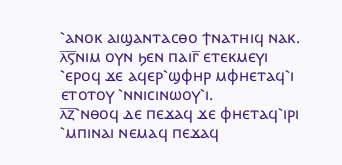⳿ⲁⲛⲟⲕ ⲁⲓϣⲁⲛⲧⲁⲥⲑⲟ ϯⲛⲁⲧⲏⲓϥ ⲛⲁⲕ.
ⲗ̅ⲋ̅ⲛⲓⲙ ⲟⲩⲛ ϧⲉⲛ ⲡⲁⲓⲅ̅ ⲉⲧⲉⲕⲙⲉⲩⲓ ⳿ⲉⲣⲟϥ ϫⲉ ⲁϥⲉⲣ⳿ϣⲫⲏⲣ ⲙⲫⲏⲉⲧⲁϥ⳿ⲓ ⲉⲧⲟⲧⲟⲩ ⳿ⲛⲛⲓⲥⲓⲛⲱⲟⲩ⳿ⲓ.
ⲗ̅ⲍ̅⳿ⲛⲑⲟϥ ⲇⲉ ⲡⲉϫⲁϥ ϫⲉ ⲫⲏⲉⲧⲁϥ⳿ⲓⲣⲓ ⳿ⲙⲡⲓⲛⲁⲓ ⲛⲉⲙⲁϥ ⲡⲉϫⲁϥ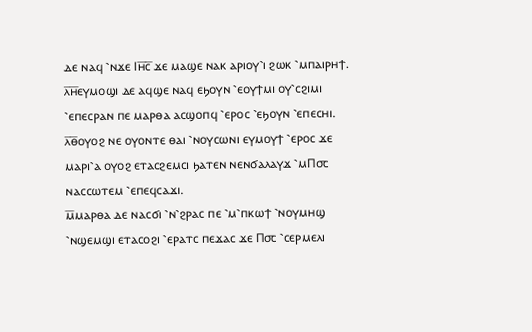ⲇⲉ ⲛⲁϥ ⳿ⲛϫⲉ Ⲓⲏ̅ⲥ̅ ϫⲉ ⲙⲁϣⲉ ⲛⲁⲕ ⲁⲣⲓⲟⲩ⳿ⲓ ϩⲱⲕ ⳿ⲙⲡⲁⲓⲣⲏϯ.
ⲗ̅ⲏ̅ⲉⲩⲙⲟϣⲓ ⲇⲉ ⲁϥϣⲉ ⲛⲁϥ ⲉϧⲟⲩⲛ ⳿ⲉⲟⲩϯⲙⲓ ⲟⲩ⳿ⲥϩⲓⲙⲓ ⳿ⲉⲡⲉⲥⲣⲁⲛ ⲡⲉ ⲙⲁⲣⲑⲁ ⲁⲥϣⲟⲡϥ ⳿ⲉⲣⲟⲥ ⳿ⲉϧⲟⲩⲛ ⳿ⲉⲡⲉⲥⲏⲓ.
ⲗ̅ⲑ̅ⲟⲩⲟϩ ⲛⲉ ⲟⲩⲟⲛⲧⲉ ⲑⲁⲓ ⳿ⲛⲟⲩⲥⲱⲛⲓ ⲉⲩⲙⲟⲩϯ ⳿ⲉⲣⲟⲥ ϫⲉ ⲙⲁⲣⲓ⳿ⲁ ⲟⲩⲟϩ ⲉⲧⲁⲥϩⲉⲙⲥⲓ ϧⲁⲧⲉⲛ ⲛⲉⲛϭⲁⲗⲁⲩϫ ⳿ⲙⲠ⳪ ⲛⲁⲥⲥⲱⲧⲉⲙ ⳿ⲉⲡⲉϥⲥⲁϫⲓ.
ⲙ̅ⲙⲁⲣⲑⲁ ⲇⲉ ⲛⲁⲥϭⲓ ⳿ⲛ⳿ϩⲣⲁⲥ ⲡⲉ ⳿ⲙ⳿ⲡⲕⲱϯ ⳿ⲛⲟⲩⲙⲏϣ ⳿ⲛϣⲉⲙϣⲓ ⲉⲧⲁⲥⲟϩⲓ ⳿ⲉⲣⲁⲧⲥ ⲡⲉϫⲁⲥ ϫⲉ Ⲡ⳪ ⳿ⲥⲉⲣⲙⲉⲗⲓ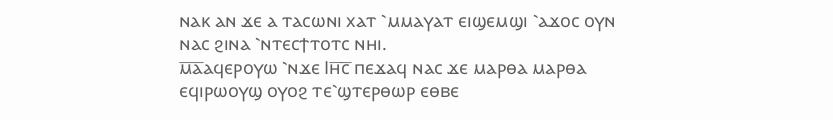ⲛⲁⲕ ⲁⲛ ϫⲉ ⲁ ⲧⲁⲥⲱⲛⲓ ⲭⲁⲧ ⳿ⲙⲙⲁⲩⲁⲧ ⲉⲓϣⲉⲙϣⲓ ⳿ⲁϫⲟⲥ ⲟⲩⲛ ⲛⲁⲥ ϩⲓⲛⲁ ⳿ⲛⲧⲉⲥϯⲧⲟⲧⲥ ⲛⲏⲓ.
ⲙ̅ⲁ̅ⲁϥⲉⲣⲟⲩⲱ ⳿ⲛϫⲉ Ⲓⲏ̅ⲥ̅ ⲡⲉϫⲁϥ ⲛⲁⲥ ϫⲉ ⲙⲁⲣⲑⲁ ⲙⲁⲣⲑⲁ ⲉϥⲓⲣⲱⲟⲩϣ ⲟⲩⲟϩ ⲧⲉ⳿ϣⲧⲉⲣⲑⲱⲣ ⲉⲑⲃⲉ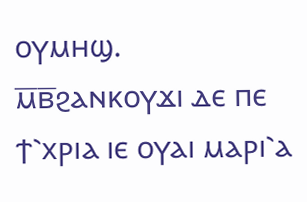ⲟⲩⲙⲏϣ.
ⲙ̅ⲃ̅ϩⲁⲛⲕⲟⲩϫⲓ ⲇⲉ ⲡⲉ ϯ⳿ⲭⲣⲓⲁ ⲓⲉ ⲟⲩⲁⲓ ⲙⲁⲣⲓ⳿ⲁ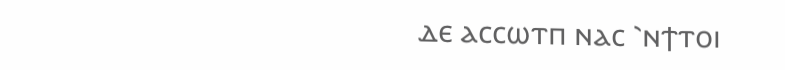ⲇⲉ ⲁⲥⲥⲱⲧⲡ ⲛⲁⲥ ⳿ⲛϯⲧⲟⲓ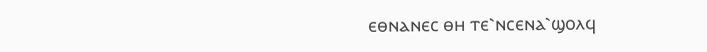ⲉⲑⲛⲁⲛⲉⲥ ⲑⲏ ⲧⲉ⳿ⲛⲥⲉⲛⲁ⳿ϣⲟⲗϥ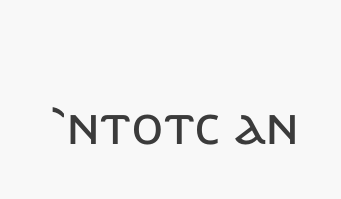⳿ⲛⲧⲟⲧⲥ ⲁⲛ